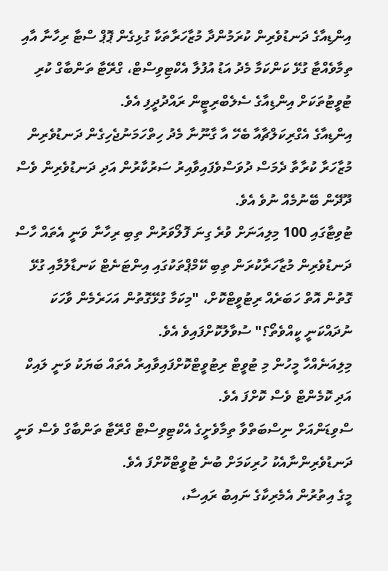އިންޑިއާގެ ދަނޑުވެރިން ކުރަމުންދާ މުޒާހަރާތަކާ ގުޅިގެން ޕޮޕް ސްޓާ ރިހާނާ އާއި ތިމާވެއްޓާ ގުޅޭ ކަންކަމާ މެދު އަޑު އުފުލާ އެކްޓިވިސްޓް، ގްރޭޓާ ތަންބާގް ކުރި ޓުވީޓުތަކަށް އިންޑިއާގެ ސެލެބްރިޓީން ރައްދުދީފި އެވެ.
އިންޑިއާގެ އެގްރިކަލްޗާއާ ބެހޭ އާ ގާނޫނާ މެދު ހިތްހަމަނުޖެހިގެން ދަނޑުވެރިން މުޒާހަރާ ކުރާތާ ދެމަސް ދުވަސްވެފައިވާއިރު ސަރުކާރުން އަދި ދަނޑުވެރިން ވެސް ދޫދޭން ބޭނުމެއް ނުވެ އެވެ.
ޓުވިޓާގައި 100 މިލިއަނަށް ވުރެ ގިނަ ފޮލޯވަރުން ތިބި ރިހާނާ ވަނީ އެތައް ހާސް ދަނޑުވެރިން މުޒާހަރާކުރަން ތިބި ކޭމްޕްތަކުގައި އިންޓަނެޓް ކަނޑާލުމާއި ގުޅޭ ގޮތުން އޮތް ހަބަރެއް ރިޓުވީޓްކޮށް، "މިކަމާ ގުޅޭގޮތުން އަހަރެމެން ވާހަކަ ނުދައްކަނީ ކީއްވެތޯ؟" ސުވާލުކޮށްފައިވެ އެވެ.
މިލިއަނެއްހާ މީހުން މި ޓުވީޓް ރިޓުވީޓްކޮށްފައިވާއިރު އެތައް ބަޔަކު ވަނީ ލައިކް އަދި ކޮމެންޓް ވެސް ކޮށްފަ އެވެ.
ސްވިޑަންއަށް ނިސްބަތްވާ ތިމާވެށީގެ އެކްޓިވިސްޓް ގްރޭޓާ ތަންބާގް ވެސް ވަނީ ދަނޑުވެރިންނާއެކު ހުރިކަމަށް ބުނެ ޓުވީޓްކޮށްފަ އެވެ.
މީގެ އިތުރުން އެމެރިކާގެ ނައިބު ރައިސާ،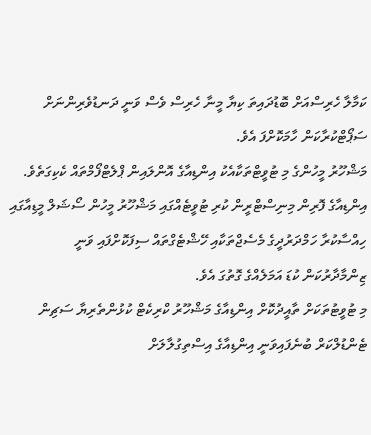ކަމާލާ ހެރިސްއަށް ބޮޑުދައިތަ ކިޔާ މީނާ ހެރިސް ވެސް ވަނީ ދަނޑުވެރިންނަށް ސަޕޯޓްކުރާކަން ހާމަކޮށްފަ އެވެ.
މަޝްހޫރު މީހުންގެ މި ޓުވީޓްތަކާއެކު އިންޑިއާގެ އޮންލައިން ޕްލެޓްފޯމްތައް ކެކިގަތެވެ.
އިންޑިއާގެ ފޮރިން މިނިސްޓްރީން ކުރި ޓުވީޓެއްގައި މަޝްހޫރު މީހުން ސޯޝަލް މީޑިއާގައި ހިއްސާކުރާ ހަމްދަރުދީގެ މެސެޖްތަކާއި ހޭޝްޓެގްތައް ސިފަކޮށްފައި ވަނީ ޒިންމާދާރުކަން ކުޑަ އަމަލެއްގެ ގޮތުގަ އެވެ.
މި ޓުވީޓުތަކަށް ތާއީދުކޮށް އިންޑިއާގެ މަޝްހޫރު ކްރިކެޓް ކުޅުންތެރިޔާ ސަޗިން ޓެންޑުލްކަރް ބުނެފައިވަނީ އިންޑިއާގެ އިސްތިގުލާލަށް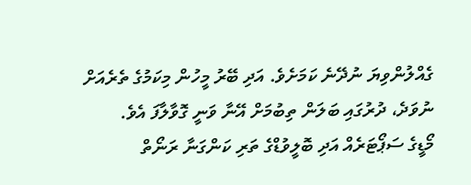ގެއްލުންވިޔަ ނުދޭނެ ކަމަށެވެ. އަދި ބޭރު މީހުން މިކަމުގެ ތެރެއަށް ނުވަދެ، ދުރުގައި ބަލަން ތިބުމަށް އޭނާ ވަނީ ގޮވާލާފަ އެވެ.
މޯޑީގެ ސަޕޯޓަރެއް އަދި ބޮލީވުޑްގެ ތަރި ކަންގަނާ ރަނޯތް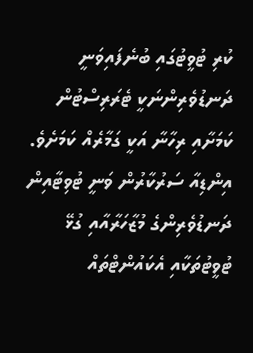ކުރި ޓުވީޓުގައި ބުނެފައިވަނީ ދަނޑުވެރިންނަކީ ޓެރަރިސްޓުން ކަމަށާއި ރިހާނާ އަކީ ގަމާރެއް ކަމަށެވެ.
އިންޑިއާ ސަރުކާރުން ވަނީ ޓުވިޓާއިން ދަނޑުވެރިންގެ މުޒާހަރާއާއި ގުޅޭ ޓުވީޓުތަކާއި އެކައުންޓްތައް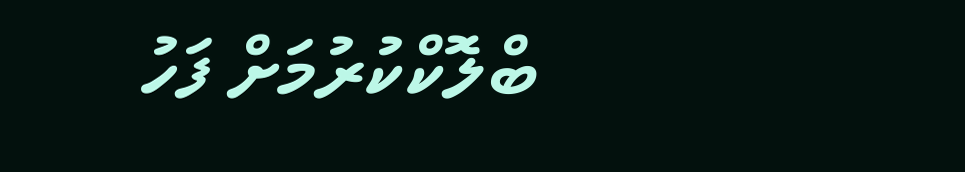ބްލޮކްކުރުމަށް ފަހު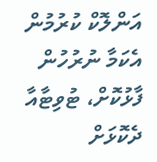އަންލޮކް ކުރުމުން އެކަމާ ނުރުހުން ފާޅުކޮށް، ޓުވިޓާއާ ދެކޮޅަށް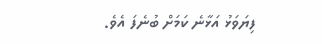ފިޔަވަޅު އަޅާނެ ކަމަށް ބުނެފަ އެވެ.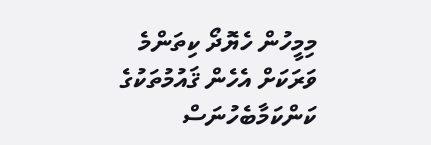މިމީހުން ހެޔޮދޯ ކިތަންމެ ވަރަކަށް އެހެން ޤައުމުތަކުގެ ކަންކަމާބެހުނަސް